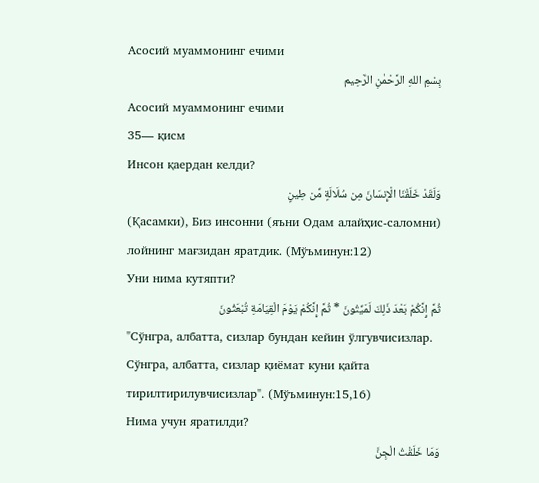Асосий муаммонинг ечими
بِسْمِ اللهِ الرَّحْمٰنِ الرَّحِيم
Асосий муаммонинг ечими
35— қисм
Инсон қаердан келди?
وَلَقَدْ خَلَقْنَا الْإِنسَانَ مِن سُلَالَةٍ مِّن طِينٍ
(Қасамки), Биз инсонни (яъни Одам алайҳис-саломни) лойнинг мағзидан яратдик. (Мўъминун:12)
Уни нима кутяпти?
ثُمَّ إِنَّكُمْ بَعْدَ ذَلِكَ لَمَيِّتُونَ * ثُمَّ إِنَّكُمْ يَوْمَ الْقِيَامَةِ تُبْعَثُونَ
"Сўнгра, албатта, сизлар бундан кейин ўлгувчисизлар. Сўнгра, албатта, сизлар қиёмат куни қайта тирилтирилувчисизлар". (Мўъминун:15,16)
Нима учун яратилди?
وَمَا خَلَقْتُ الْجِنَّ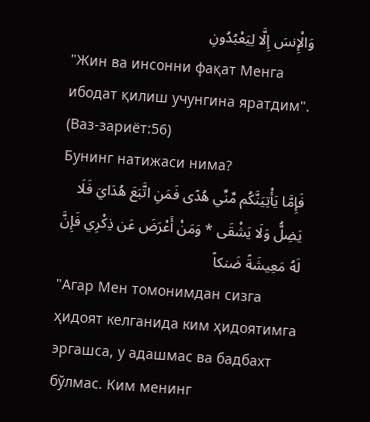وَالْإِنسَ إِلَّا لِيَعْبُدُونِ
"Жин ва инсонни фақат Менга ибодат қилиш учунгина яратдим". (Ваз-зариёт:56)
Бунинг натижаси нима?
فَإِمَّا يَأْتِيَنَّكُم مِّنِّي هُدًى فَمَنِ اتَّبَعَ هُدَايَ فَلَا يَضِلُّ وَلَا يَشْقَى * وَمَنْ أَعْرَضَ عَن ذِكْرِي فَإِنَّ لَهُ مَعِيشَةً ضَنكاً
"Агар Мен томонимдан сизга ҳидоят келганида ким ҳидоятимга эргашса, у адашмас ва бадбахт бўлмас. Ким менинг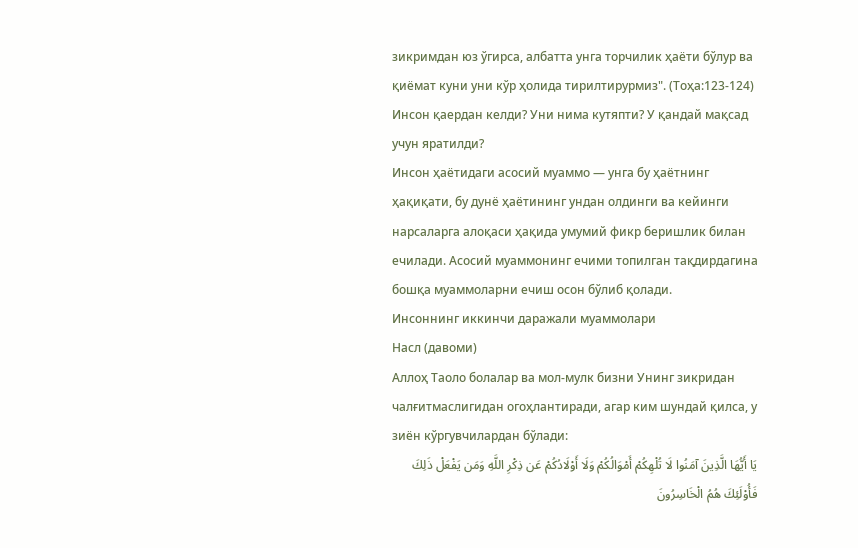зикримдан юз ўгирса, албатта унга торчилик ҳаёти бўлур ва қиёмат куни уни кўр ҳолида тирилтирурмиз". (Тоҳа:123-124)
Инсон қаердан келди? Уни нима кутяпти? У қандай мақсад учун яратилди?
Инсон ҳаётидаги асосий муаммо — унга бу ҳаётнинг ҳақиқати, бу дунё ҳаётининг ундан олдинги ва кейинги нарсаларга алоқаси ҳақида умумий фикр беришлик билан ечилади. Асосий муаммонинг ечими топилган тақдирдагина бошқа муаммоларни ечиш осон бўлиб қолади.
Инсоннинг иккинчи даражали муаммолари
Насл (давоми)
Аллоҳ Таоло болалар ва мол-мулк бизни Унинг зикридан чалғитмаслигидан огоҳлантиради, агар ким шундай қилса, у зиён кўргувчилардан бўлади:
يَا أَيُّهَا الَّذِينَ آمَنُوا لَا تُلْهِكُمْ أَمْوَالُكُمْ وَلَا أَوْلَادُكُمْ عَن ذِكْرِ اللَّهِ وَمَن يَفْعَلْ ذَلِكَ فَأُوْلَئِكَ هُمُ الْخَاسِرُونَ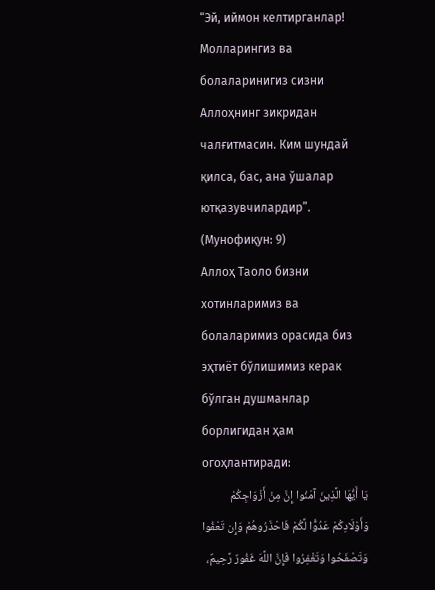“Эй, иймон келтирганлар! Молларингиз ва болаларинигиз сизни Аллоҳнинг зикридан чалғитмасин. Ким шундай қилса, бас, ана ўшалар ютқазувчилардир”. (Мунофиқун: 9)
Аллоҳ Таоло бизни хотинларимиз ва болаларимиз орасида биз эҳтиёт бўлишимиз керак бўлган душманлар борлигидан ҳам огоҳлантиради:
يَا أَيُّهَا الَّذِينَ آمَنُوا إِنَّ مِنْ أَزْوَاجِكُمْ وَأَوْلَادِكُمْ عَدُوًّا لَّكُمْ فَاحْذَرُوهُمْ وَإِن تَعْفُوا وَتَصْفَحُوا وَتَغْفِرُوا فَإِنَّ اللَّهَ غَفُورٌ رَّحِيمٌ،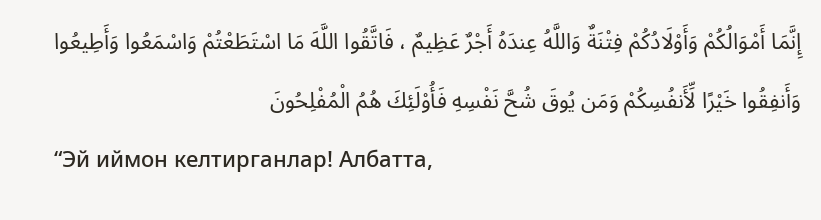إِنَّمَا أَمْوَالُكُمْ وَأَوْلَادُكُمْ فِتْنَةٌ وَاللَّهُ عِندَهُ أَجْرٌ عَظِيمٌ ، فَاتَّقُوا اللَّهَ مَا اسْتَطَعْتُمْ وَاسْمَعُوا وَأَطِيعُوا وَأَنفِقُوا خَيْرًا لِّأَنفُسِكُمْ وَمَن يُوقَ شُحَّ نَفْسِهِ فَأُوْلَئِكَ هُمُ الْمُفْلِحُونَ
“Эй иймон келтирганлар! Албатта,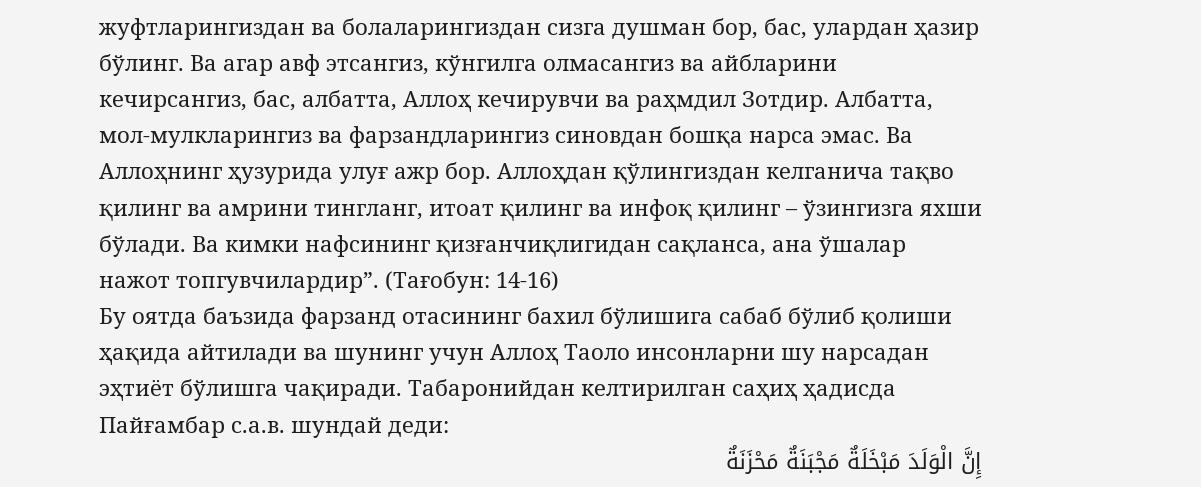жуфтларингиздан ва болаларингиздан сизга душман бор, бас, улардан ҳазир бўлинг. Ва агар авф этсангиз, кўнгилга олмасангиз ва айбларини кечирсангиз, бас, албатта, Аллоҳ кечирувчи ва раҳмдил Зотдир. Албатта, мол-мулкларингиз ва фарзандларингиз синовдан бошқа нарса эмас. Ва Аллоҳнинг ҳузурида улуғ ажр бор. Аллоҳдан қўлингиздан келганича тақво қилинг ва амрини тингланг, итоат қилинг ва инфоқ қилинг – ўзингизга яхши бўлади. Ва кимки нафсининг қизғанчиқлигидан сақланса, ана ўшалар нажот топгувчилардир”. (Тағобун: 14-16)
Бу оятда баъзида фарзанд отасининг бахил бўлишига сабаб бўлиб қолиши ҳақида айтилади ва шунинг учун Аллоҳ Таоло инсонларни шу нарсадан эҳтиёт бўлишга чақиради. Табаронийдан келтирилган саҳиҳ ҳадисда Пайғамбар с.а.в. шундай деди:
إِنَّ الْوَلَدَ مَبْخَلَةٌ مَجْبَنَةٌ مَحْزَنَةٌ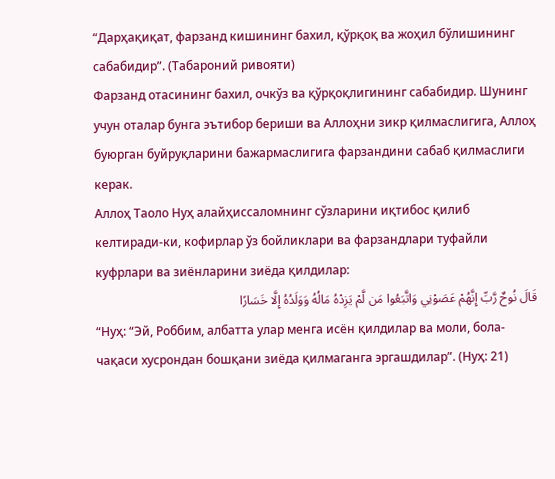“Дарҳақиқат, фарзанд кишининг бахил, қўрқоқ ва жоҳил бўлишининг сабабидир”. (Табароний ривояти)
Фарзанд отасининг бахил, очкўз ва қўрқоқлигининг сабабидир. Шунинг учун оталар бунга эътибор бериши ва Аллоҳни зикр қилмаслигига, Аллоҳ буюрган буйруқларини бажармаслигига фарзандини сабаб қилмаслиги керак.
Аллоҳ Таоло Нуҳ алайҳиссаломнинг сўзларини иқтибос қилиб келтиради-ки, кофирлар ўз бойликлари ва фарзандлари туфайли куфрлари ва зиёнларини зиёда қилдилар:
قَالَ نُوحٌ رَّبِّ إِنَّهُمْ عَصَوْنِي وَاتَّبَعُوا مَن لَّمْ يَزِدْهُ مَالُهُ وَوَلَدُهُ إِلَّا خَسَارًا
“Нуҳ: “Эй, Роббим, албатта улар менга исён қилдилар ва моли, бола-чақаси хусрондан бошқани зиёда қилмаганга эргашдилар”. (Нуҳ: 21)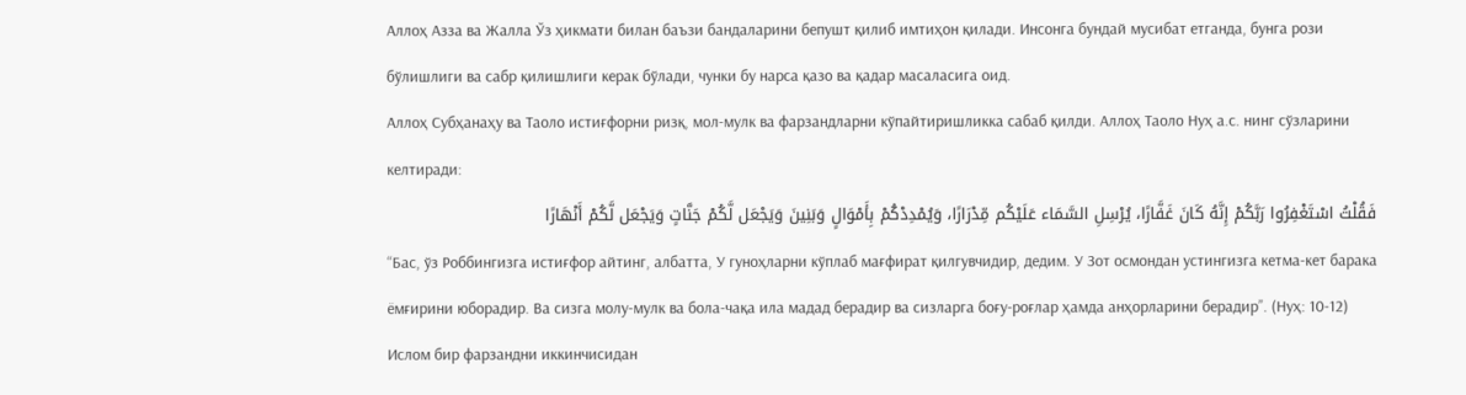Аллоҳ Азза ва Жалла Ўз ҳикмати билан баъзи бандаларини бепушт қилиб имтиҳон қилади. Инсонга бундай мусибат етганда, бунга рози бўлишлиги ва сабр қилишлиги керак бўлади, чунки бу нарса қазо ва қадар масаласига оид.
Аллоҳ Субҳанаҳу ва Таоло истиғфорни ризқ, мол-мулк ва фарзандларни кўпайтиришликка сабаб қилди. Аллоҳ Таоло Нуҳ а.с. нинг сўзларини келтиради:
فَقُلْتُ اسْتَغْفِرُوا رَبَّكُمْ إِنَّهُ كَانَ غَفَّارًا، يُرْسِلِ السَّمَاء عَلَيْكُم مِّدْرَارًا، وَيُمْدِدْكُمْ بِأَمْوَالٍ وَبَنِينَ وَيَجْعَل لَّكُمْ جَنَّاتٍ وَيَجْعَل لَّكُمْ أَنْهَارًا
“Бас, ўз Роббингизга истиғфор айтинг, албатта, У гуноҳларни кўплаб мағфират қилгувчидир, дедим. У Зот осмондан устингизга кетма-кет барака ёмғирини юборадир. Ва сизга молу-мулк ва бола-чақа ила мадад берадир ва сизларга боғу-роғлар ҳамда анҳорларини берадир”. (Нуҳ: 10-12)
Ислом бир фарзандни иккинчисидан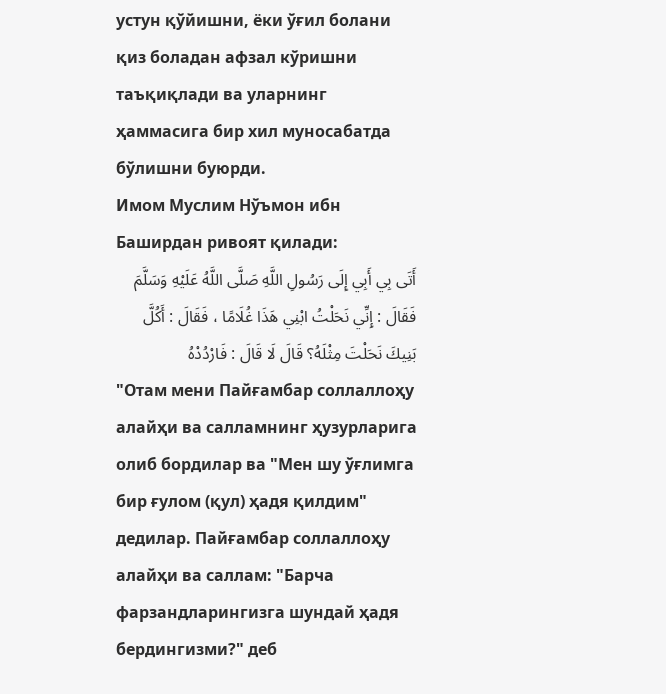устун қўйишни, ёки ўғил болани қиз боладан афзал кўришни таъқиқлади ва уларнинг ҳаммасига бир хил муносабатда бўлишни буюрди.
Имом Муслим Нўъмон ибн Баширдан ривоят қилади:
أَتَى بِي أَبِي إِلَى رَسُولِ اللَّهِ صَلَّى اللَّهُ عَلَيْهِ وَسَلَّمَ فَقَالَ : إِنِّي نَحَلْتُ ابْنِي هَذَا غُلَامًا ، فَقَالَ : أَكُلَّ بَنِيكَ نَحَلْتَ مِثْلَهُ؟ قَالَ لَا قَالَ : فَارْدُدْهُ
"Отам мени Пайғамбар соллаллоҳу алайҳи ва салламнинг ҳузурларига олиб бордилар ва "Мен шу ўғлимга бир ғулом (қул) ҳадя қилдим" дедилар. Пайғамбар соллаллоҳу алайҳи ва саллам: "Барча фарзандларингизга шундай ҳадя бердингизми?" деб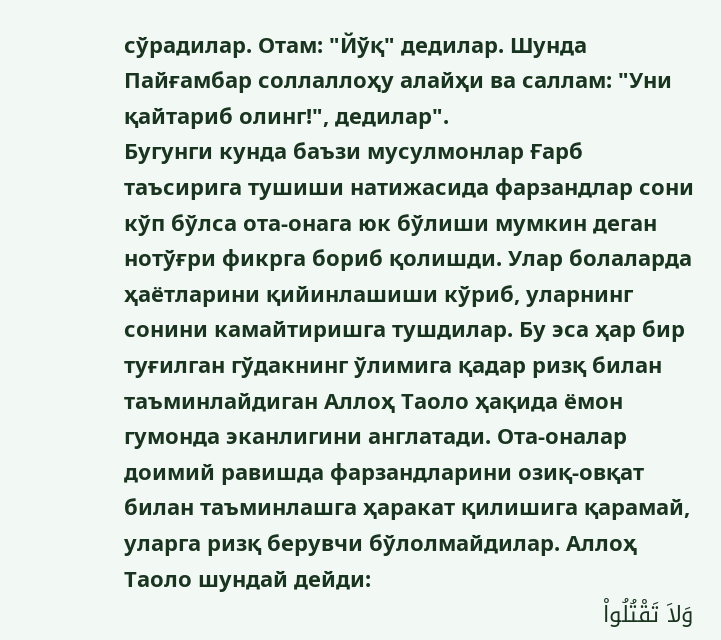сўрадилар. Отам: "Йўқ" дедилар. Шунда Пайғамбар соллаллоҳу алайҳи ва саллам: "Уни қайтариб олинг!", дедилар".
Бугунги кунда баъзи мусулмонлар Ғарб таъсирига тушиши натижасида фарзандлар сони кўп бўлса ота-онага юк бўлиши мумкин деган нотўғри фикрга бориб қолишди. Улар болаларда ҳаётларини қийинлашиши кўриб, уларнинг сонини камайтиришга тушдилар. Бу эса ҳар бир туғилган гўдакнинг ўлимига қадар ризқ билан таъминлайдиган Аллоҳ Таоло ҳақида ёмон гумонда эканлигини англатади. Ота-оналар доимий равишда фарзандларини озиқ-овқат билан таъминлашга ҳаракат қилишига қарамай, уларга ризқ берувчи бўлолмайдилар. Аллоҳ Таоло шундай дейди:
وَلاَ تَقْتُلُواْ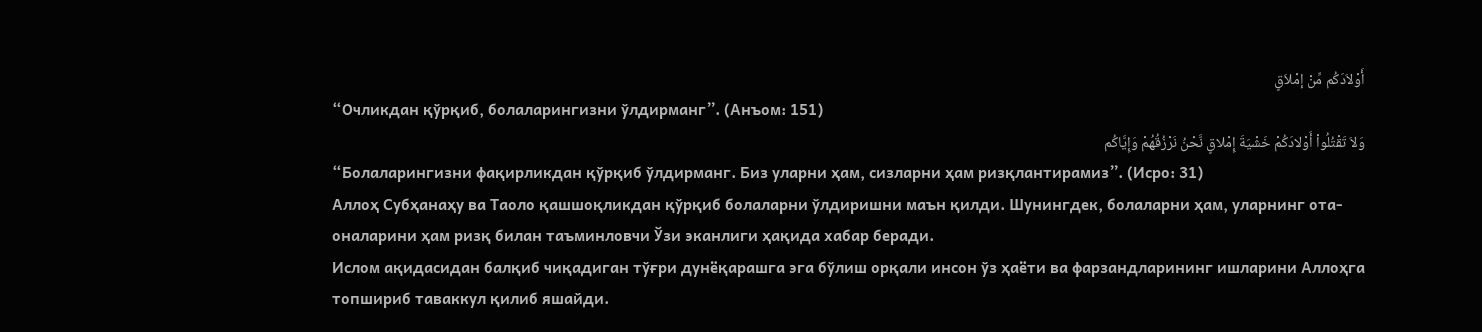أَوْلاَدَكُم مِّنْ إمْلاَقٍ
“Очликдан қўрқиб, болаларингизни ўлдирманг”. (Анъом: 151)
وَلاَ تَقْتُلُواْ أَوْلادَكُمْ خَشْيَةَ إِمْلاقٍ نَّحْنُ نَرْزُقُهُمْ وَإِيَّاكُم
“Болаларингизни фақирликдан қўрқиб ўлдирманг. Биз уларни ҳам, сизларни ҳам ризқлантирамиз”. (Исро: 31)
Аллоҳ Субҳанаҳу ва Таоло қашшоқликдан қўрқиб болаларни ўлдиришни маън қилди. Шунингдек, болаларни ҳам, уларнинг ота-оналарини ҳам ризқ билан таъминловчи Ўзи эканлиги ҳақида хабар беради.
Ислом ақидасидан балқиб чиқадиган тўғри дунёқарашга эга бўлиш орқали инсон ўз ҳаёти ва фарзандларининг ишларини Аллоҳга топшириб таваккул қилиб яшайди.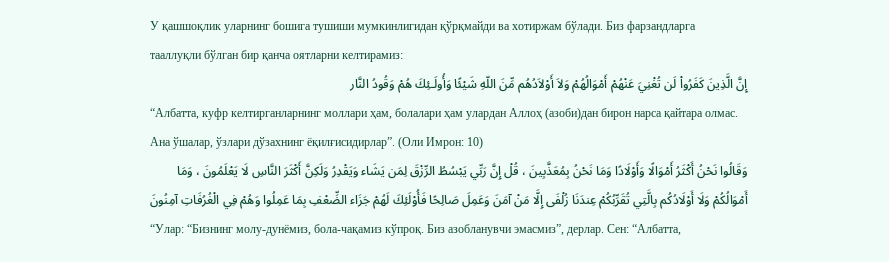У қашшоқлик уларнинг бошига тушиши мумкинлигидан қўрқмайди ва хотиржам бўлади. Биз фарзандларга тааллуқли бўлган бир қанча оятларни келтирамиз:
إِنَّ الَّذِينَ كَفَرُواْ لَن تُغْنِيَ عَنْهُمْ أَمْوَالُهُمْ وَلاَ أَوْلاَدُهُم مِّنَ اللّهِ شَيْئًا وَأُولَـئِكَ هُمْ وَقُودُ النَّار
“Албатта, куфр келтирганларнинг моллари ҳам, болалари ҳам улардан Аллоҳ (азоби)дан бирон нарса қайтара олмас. Ана ўшалар, ўзлари дўзахнинг ёқилғисидирлар”. (Оли Имрон: 10)
وَقَالُوا نَحْنُ أَكْثَرُ أَمْوَالًا وَأَوْلَادًا وَمَا نَحْنُ بِمُعَذَّبِينَ ، قُلْ إِنَّ رَبِّي يَبْسُطُ الرِّزْقَ لِمَن يَشَاء وَيَقْدِرُ وَلَكِنَّ أَكْثَرَ النَّاسِ لَا يَعْلَمُونَ ، وَمَا أَمْوَالُكُمْ وَلَا أَوْلَادُكُم بِالَّتِي تُقَرِّبُكُمْ عِندَنَا زُلْفَى إِلَّا مَنْ آمَنَ وَعَمِلَ صَالِحًا فَأُوْلَئِكَ لَهُمْ جَزَاء الضِّعْفِ بِمَا عَمِلُوا وَهُمْ فِي الْغُرُفَاتِ آمِنُونَ
“Улар: “Бизнинг молу-дунёмиз, бола-чақамиз кўпроқ. Биз азобланувчи эмасмиз”, дерлар. Сен: “Албатта,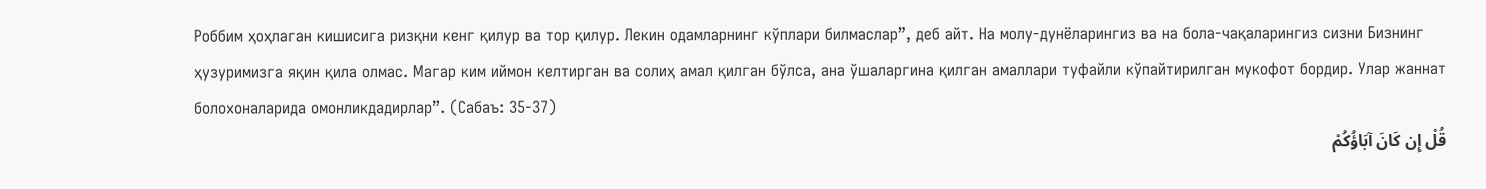Роббим ҳоҳлаган кишисига ризқни кенг қилур ва тор қилур. Лекин одамларнинг кўплари билмаслар”, деб айт. На молу-дунёларингиз ва на бола-чақаларингиз сизни Бизнинг ҳузуримизга яқин қила олмас. Магар ким иймон келтирган ва солиҳ амал қилган бўлса, ана ўшаларгина қилган амаллари туфайли кўпайтирилган мукофот бордир. Улар жаннат болохоналарида омонликдадирлар”. (Сабаъ: 35-37)
قُلْ إِن كَانَ آبَاؤُكُمْ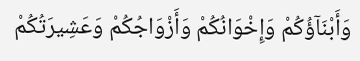وَأَبْنَآؤُكُمْ وَإِخْوَانُكُمْ وَأَزْوَاجُكُمْ وَعَشِيرَتُكُمْ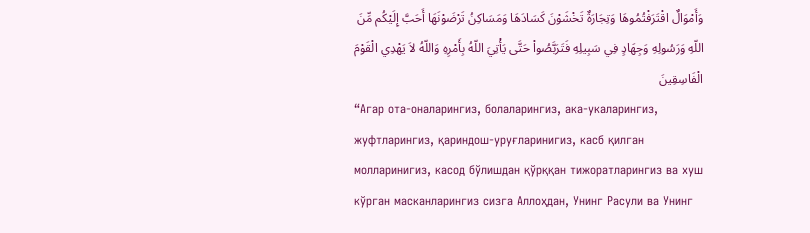وَأَمْوَالٌ اقْتَرَفْتُمُوهَا وَتِجَارَةٌ تَخْشَوْنَ كَسَادَهَا وَمَسَاكِنُ تَرْضَوْنَهَا أَحَبَّ إِلَيْكُم مِّنَ اللّهِ وَرَسُولِهِ وَجِهَادٍ فِي سَبِيلِهِ فَتَرَبَّصُواْ حَتَّى يَأْتِيَ اللّهُ بِأَمْرِهِ وَاللّهُ لاَ يَهْدِي الْقَوْمَ الْفَاسِقِينَ
“Агар ота-оналарингиз, болаларингиз, ака-укаларингиз, жуфтларингиз, қариндош-уруғларинигиз, касб қилган молларинигиз, касод бўлишдан қўрққан тижоратларингиз ва хуш кўрган масканларингиз сизга Аллоҳдан, Унинг Расули ва Унинг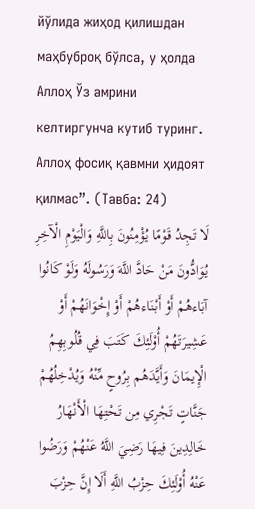йўлида жиҳод қилишдан маҳбуброқ бўлса, у ҳолда Аллоҳ Ўз амрини келтиргунча кутиб туринг. Аллоҳ фосиқ қавмни ҳидоят қилмас”. (Тавба: 24)
لَا تَجِدُ قَوْمًا يُؤْمِنُونَ بِاللَّهِ وَالْيَوْمِ الْآخِرِ يُوَادُّونَ مَنْ حَادَّ اللَّهَ وَرَسُولَهُ وَلَوْ كَانُوا آبَاءهُمْ أَوْ أَبْنَاءهُمْ أَوْ إِخْوَانَهُمْ أَوْ عَشِيرَتَهُمْ أُوْلَئِكَ كَتَبَ فِي قُلُوبِهِمُ الْإِيمَانَ وَأَيَّدَهُم بِرُوحٍ مِّنْهُ وَيُدْخِلُهُمْ جَنَّاتٍ تَجْرِي مِن تَحْتِهَا الْأَنْهَارُ خَالِدِينَ فِيهَا رَضِيَ اللَّهُ عَنْهُمْ وَرَضُوا عَنْهُ أُوْلَئِكَ حِزْبُ اللَّهِ أَلَا إِنَّ حِزْبَ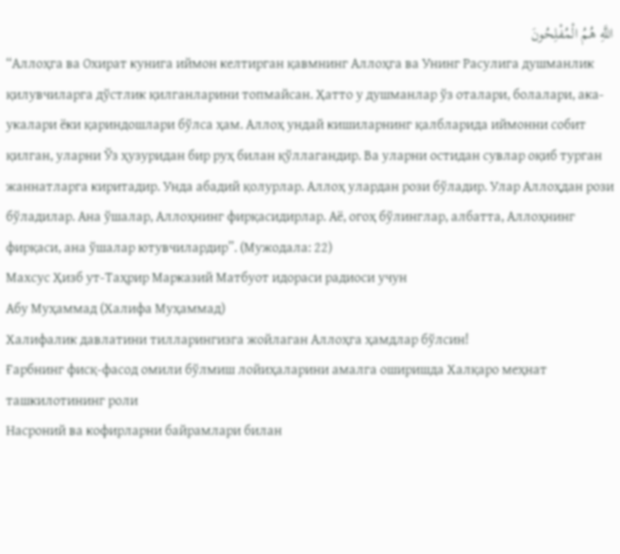اللَّهِ هُمُ الْمُفْلِحُونَ
“Аллоҳга ва Охират кунига иймон келтирган қавмнинг Аллоҳга ва Унинг Расулига душманлик қилувчиларга дўстлик қилганларини топмайсан. Ҳатто у душманлар ўз оталари, болалари, ака-укалари ёки қариндошлари бўлса ҳам. Аллоҳ ундай кишиларнинг қалбларида иймонни собит қилган, уларни Ўз ҳузуридан бир руҳ билан қўллагандир. Ва уларни остидан сувлар оқиб турган жаннатларга киритадир. Унда абадий қолурлар. Аллоҳ улардан рози бўладир. Улар Аллоҳдан рози бўладилар. Ана ўшалар, Аллоҳнинг фирқасидирлар. Аё, огоҳ бўлинглар, албатта, Аллоҳнинг фирқаси, ана ўшалар ютувчилардир”. (Мужодала: 22)
Махсус Ҳизб ут-Таҳрир Марказий Матбуот идораси радиоси учун
Абу Муҳаммад (Халифа Муҳаммад)
Халифалик давлатини тилларингизга жойлаган Аллоҳга ҳамдлар бўлсин!
Ғарбнинг фисқ-фасод омили бўлмиш лойиҳаларини амалга оширишда Халқаро меҳнат ташкилотининг роли
Насроний ва кофирларни байрамлари билан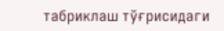табриклаш тўғрисидаги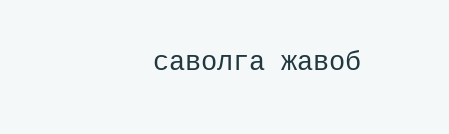саволга жавоб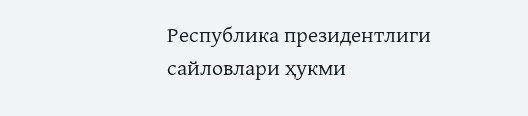Республика президентлиги сайловлари ҳукми